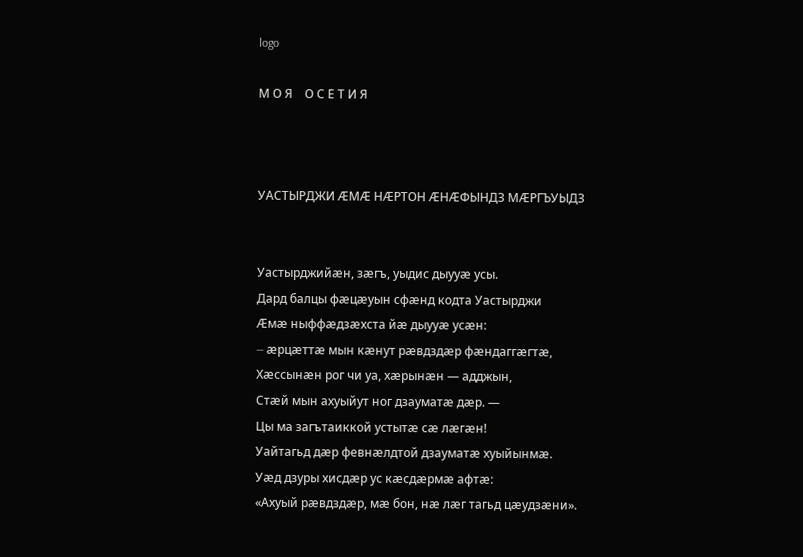logo

М О Я    О С Е Т И Я



УАСТЫРДЖИ ÆМÆ НÆРТОН ÆНÆФЫНДЗ МÆРГЪУЫДЗ


Уастырджийæн, зæгъ, уыдис дыууæ усы.
Дард балцы фæцæуын сфæнд кодта Уастырджи
Æмæ ныффæдзæхста йæ дыууæ усæн:
— æрцæттæ мын кæнут рæвдздæр фæндаггæгтæ,
Хæссынæн рог чи уа, хæрынæн — адджын,
Стæй мын ахуыйут ног дзауматæ дæр. —
Цы ма загътаиккой устытæ сæ лæгæн!
Уайтагьд дæр февнæлдтой дзауматæ хуыйынмæ.
Уæд дзуры хисдæр ус кæсдæрмæ афтæ:
«Ахуый рæвдздæр, мæ бон, нæ лæг тагьд цæудзæни».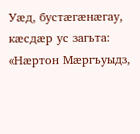Уæд, бустæгæнæгау, кæсдæр ус загьта:
«Нæртон Мæргъуыдз,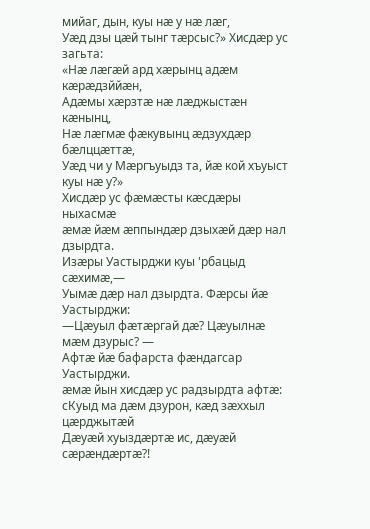мийаг, дын, куы нæ у нæ лæг,
Уæд дзы цæй тынг тæрсыс?» Хисдæр ус загьта:
«Нæ лæгæй ард хæрынц адæм кæрæдзййæн,
Адæмы хæрзтæ нæ лæджыстæн кæнынц,
Нæ лæгмæ фæкувынц æдзухдæр бæлццæттæ,
Уæд чи у Мæргъуыдз та, йæ кой хъуыст куы нæ у?»
Хисдæр ус фæмæсты кæсдæры ныхасмæ
æмæ йæм æппындæр дзыхæй дæр нал дзырдта.
Изæры Уастырджи куы 'рбацыд сæхимæ,—
Уымæ дæр нал дзырдта. Фæрсы йæ Уастырджи:
—Цæуыл фæтæргай дæ? Цæуылнæ мæм дзурыс? —
Афтæ йæ бафарста фæндагсар Уастырджи.
æмæ йын хисдæр ус радзырдта афтæ:
сКуыд ма дæм дзурон, кæд зæххыл цæрджытæй
Дæуæй хуыздæртæ ис, дæуæй сæрæндæртæ?!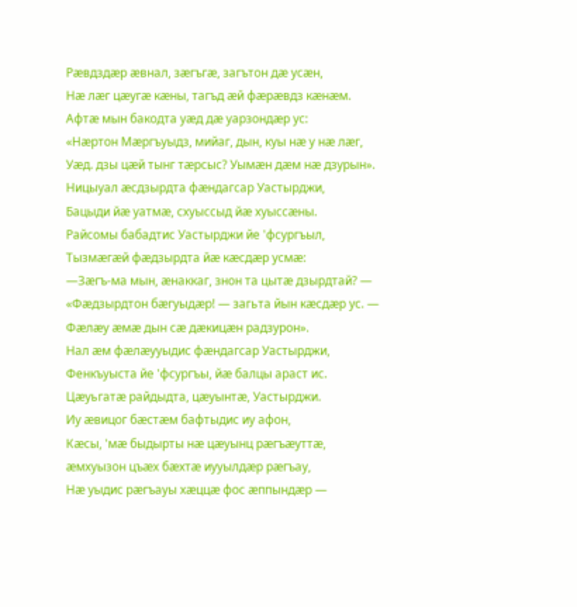Рæвдздæр æвнал, зæгъгæ, загътон дæ усæн,
Нæ лæг цæугæ кæны, тагъд æй фæрæвдз кæнæм.
Афтæ мын бакодта уæд дæ уарзондæр ус:
«Нæртон Мæргъуыдз, мийаг, дын, куы нæ у нæ лæг,
Уæд. дзы цæй тынг тæрсыс? Уымæн дæм нæ дзурын».
Ницыуал æсдзырдта фæндагсар Уастырджи,
Бацыди йæ уатмæ, схуыссыд йæ хуыссæны.
Райсомы бабадтис Уастырджи йе 'фсургъыл,
Тызмæгæй фæдзырдта йæ кæсдæр усмæ:
—Зæгъ-ма мын, æнаккаг, знон та цытæ дзырдтай? —
«Фæдзырдтон бæгуыдæр! — загьта йын кæсдæр ус. —
Фæлæу æмæ дын сæ дæкицæн радзурон».
Нал æм фæлæууыдис фæндагсар Уастырджи,
Фенкъуыста йе 'фсургъы, йæ балцы араст ис.
Цæуьгатæ райдыдта, цæуынтæ, Уастырджи.
Иу æвицог бæстæм бафтыдис иу афон,
Кæсы, 'мæ быдырты нæ цæуынц рæгъæуттæ,
æмхуызон цъæх бæхтæ иууылдæр рæгъау,
Нæ уыдис рæгъауы хæццæ фос æппындæр —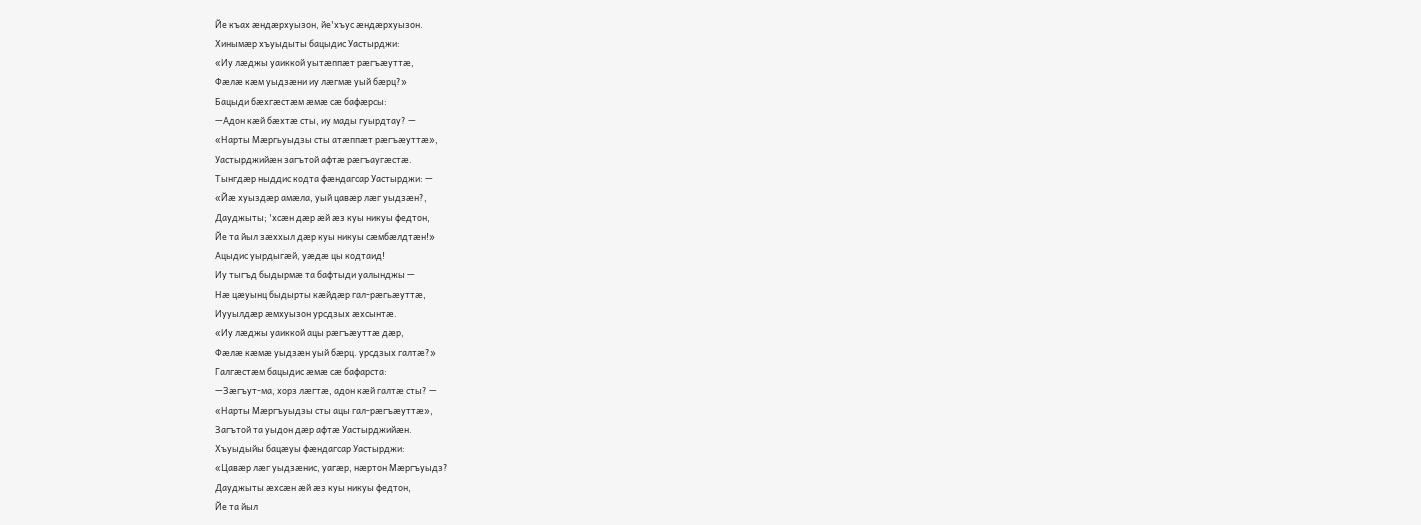Йе къах æндæрхуызон, йе'хъус æндæрхуызон.
Хинымæр хъуыдыты бацыдис Уастырджи:
«Иу лæджы уаиккой уытæппæт рæгъæуттæ,
Фæлæ кæм уыдзæни иу лæгмæ уый бæрц?»
Бацыди бæхгæстæм æмæ сæ бафæрсы:
—Адон кæй бæхтæ сты, иу мады гуырдтау? —
«Нарты Мæргьуыдзы сты атæппæт рæгъæуттæ»,
Уастырджийæн загътой афтæ рæгъаугæстæ.
Тынгдæр ныддис кодта фæндагсар Уастырджи: —
«Йæ хуыздæр амæла, уый цавæр лæг уыдзæн?,
Дауджыты; 'хсæн дæр æй æз куы никуы федтон,
Йе та йыл зæххыл дæр куы никуы сæмбæлдтæн!»
Ацыдис уырдыгæй, уæдæ цы кодтаид!
Иу тыгъд быдырмæ та бафтыди уалынджы —
Нæ цæуынц быдырты кæйдæр гал-рæгьæуттæ,
Иууылдæр æмхуызон урсдзых æхсынтæ.
«Иу лæджы уаиккой ацы рæгъæуттæ дæр,
Фæлæ кæмæ уыдзæн уый бæрц. урсдзых галтæ?»
Галгæстæм бацыдис æмæ сæ бафарста:
—Зæгъут-ма, хорз лæгтæ, адон кæй галтæ сты? —
«Нарты Мæргъуыдзы сты ацы гал-рæгъæуттæ»,
Загътой та уыдон дæр афтæ Уастырджийæн.
Хъуыдыйы бацæуы фæндагсар Уастырджи:
«Цавæр лæг уыдзæнис, уагæр, нæртон Мæргъуыдз?
Дауджыты æхсæн æй æз куы никуы федтон,
Йе та йыл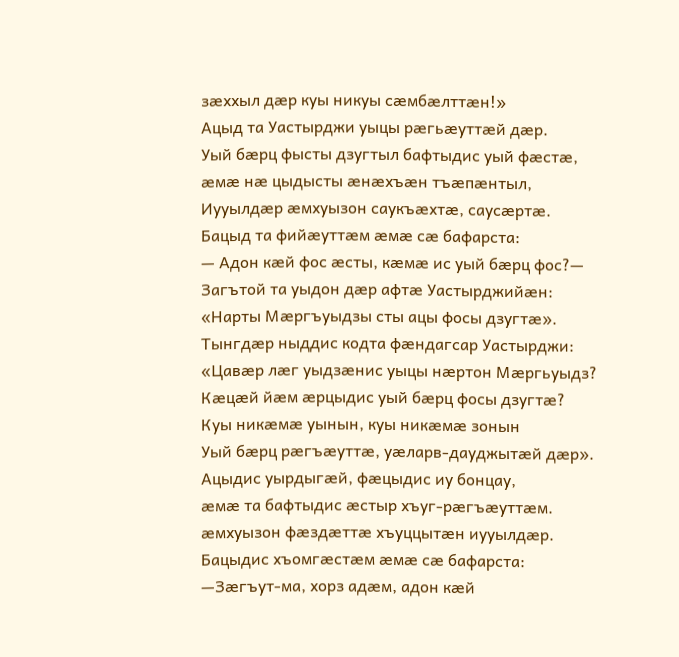зæххыл дæр куы никуы сæмбæлттæн!»
Ацыд та Уастырджи уыцы рæгьæуттæй дæр.
Уый бæрц фысты дзугтыл бафтыдис уый фæстæ,
æмæ нæ цыдысты æнæхъæн тъæпæнтыл,
Иууылдæр æмхуызон саукъæхтæ, саусæртæ.
Бацыд та фийæуттæм æмæ сæ бафарста:
— Адон кæй фос æсты, кæмæ ис уый бæрц фос?—
Загътой та уыдон дæр афтæ Уастырджийæн:
«Нарты Мæргъуыдзы сты ацы фосы дзугтæ».
Тынгдæр ныддис кодта фæндагсар Уастырджи:
«Цавæр лæг уыдзæнис уыцы нæртон Мæргьуыдз?
Кæцæй йæм æрцыдис уый бæрц фосы дзугтæ?
Куы никæмæ уынын, куы никæмæ зонын
Уый бæрц рæгъæуттæ, уæларв-дауджытæй дæр».
Ацыдис уырдыгæй, фæцыдис иу бонцау,
æмæ та бафтыдис æстыр хъуг-рæгъæуттæм.
æмхуызон фæздæттæ хъуццытæн иууылдæр.
Бацыдис хъомгæстæм æмæ сæ бафарста:
—Зæгъут-ма, хорз адæм, адон кæй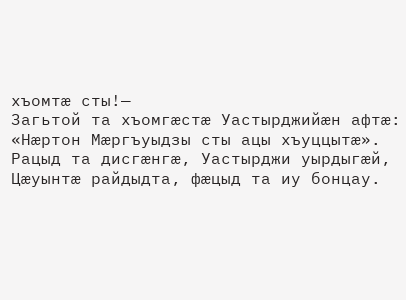хъомтæ сты!—
Загьтой та хъомгæстæ Уастырджийæн афтæ:
«Нæртон Мæргъуыдзы сты ацы хъуццытæ».
Рацыд та дисгæнгæ, Уастырджи уырдыгæй,
Цæуынтæ райдыдта, фæцыд та иу бонцау.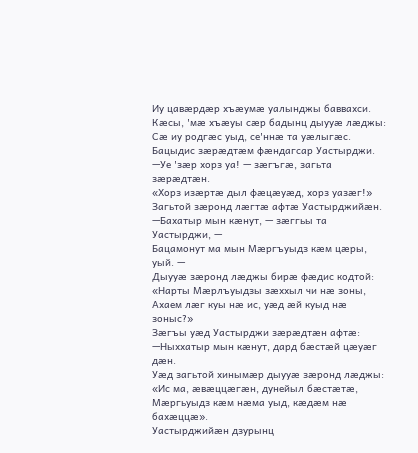Иу цавæрдæр хъæумæ уалынджы баввахси.
Кæсы, 'мæ хъæуы сæр бадынц дыууæ лæджы:
Сæ иу родгæс уыд, се'ннæ та уæлыгæс.
Бацыдис зæрæдтæм фæндагсар Уастырджи.
—Уе 'зæр хорз уа! — зæгъгæ, загьта зæрæдтæн.
«Хорз изæртæ дыл фæцæуæд, хорз уазæг!»
Загьтой зæронд лæгтæ афтæ Уастырджийæн.
—Бахатыр мын кæнут, — зæггьы та Уастырджи, —
Бацамонут ма мын Мæргъуыдз кæм цæры, уый. —
Дыууæ зæронд лæджы бирæ фæдис кодтой:
«Нарты Мæрлъуыдзы зæххыл чи нæ зоны,
Ахаем лæг куы нæ ис, уæд æй куыд нæ зоныс?»
Зæгъы уæд Уастырджи зæрæдтæн афтæ:
—Ныххатыр мын кæнут, дард бæстæй цæуæг дæн.
Уæд загьтой хинымæр дыууæ зæронд лæджы:
«Ис ма, æвæццæгæн, дунейыл бæстæтæ,
Мæргьуыдз кæм нæма уыд, кæдæм нæ бахæццæ».
Уастырджийæн дзурынц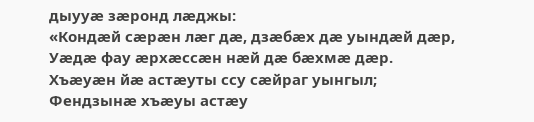дыууæ зæронд лæджы:
«Кондæй сæрæн лæг дæ, дзæбæх дæ уындæй дæр,
Уæдæ фау æрхæссæн нæй дæ бæхмæ дæр.
Хъæуæн йæ астæуты ссу сæйраг уынгыл;
Фендзынæ хъæуы астæу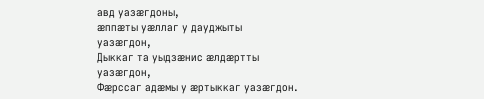авд уазæгдоны,
æппæты уæллаг у дауджыты уазæгдон,
Дыккаг та уыдзæнис æлдæртты уазæгдон,
Фæрссаг адæмы у æртыккаг уазæгдон.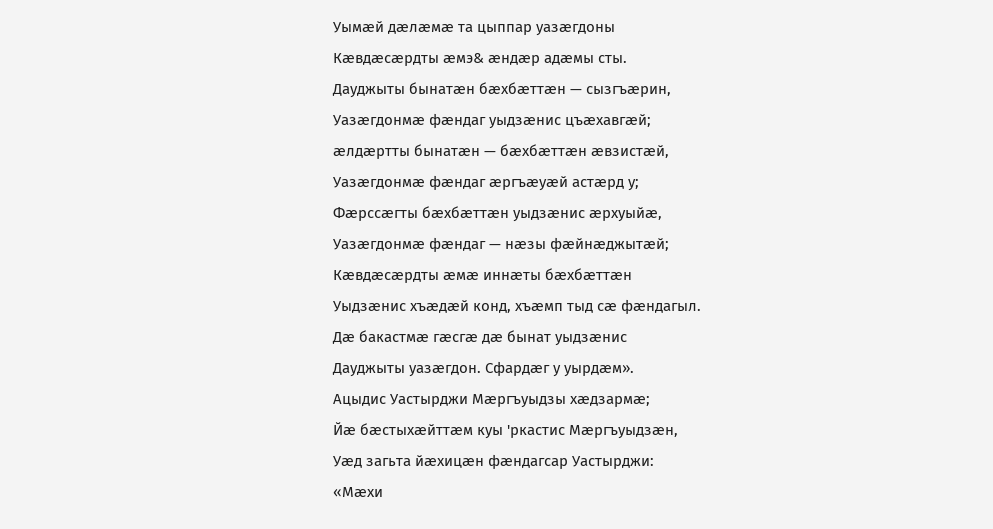Уымæй дæлæмæ та цыппар уазæгдоны
Кæвдæсæрдты æмэ& æндæр адæмы сты.
Дауджыты бынатæн бæхбæттæн — сызгъæрин,
Уазæгдонмæ фæндаг уыдзæнис цъæхавгæй;
æлдæртты бынатæн — бæхбæттæн æвзистæй,
Уазæгдонмæ фæндаг æргъæуæй астæрд у;
Фæрссæгты бæхбæттæн уыдзæнис æрхуыйæ,
Уазæгдонмæ фæндаг — нæзы фæйнæджытæй;
Кæвдæсæрдты æмæ иннæты бæхбæттæн
Уыдзæнис хъæдæй конд, хъæмп тыд сæ фæндагыл.
Дæ бакастмæ гæсгæ дæ бынат уыдзæнис
Дауджыты уазæгдон. Сфардæг у уырдæм».
Ацыдис Уастырджи Мæргъуыдзы хæдзармæ;
Йæ бæстыхæйттæм куы 'ркастис Мæргъуыдзæн,
Уæд загьта йæхицæн фæндагсар Уастырджи:
«Мæхи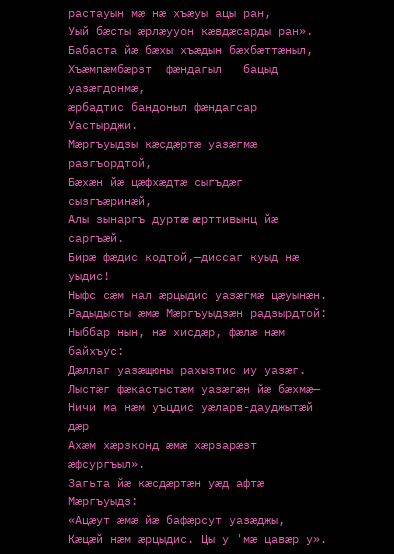растауын мæ нæ хъæуы ацы ран,
Уый бæсты æрлæууон кæвдæсарды ран».
Бабаста йæ бæхы хъæдын бæхбæттæныл,
Хъæмпæмбæрзт  фæндагыл   бацыд  уазæгдонмæ,
æрбадтис бандоныл фæндагсар Уастырджи.
Мæргъуыдзы кæсдæртæ уазæгмæ разгъордтой,
Бæхæн йæ цæфхæдтæ сыгъдæг сызгъæринæй,
Алы зынаргъ дуртæ æрттивынц йæ саргъæй.
Бирæ фæдис кодтой,—диссаг куыд нæ уыдис!
Ныфс сæм нал æрцыдис уазæгмæ цæуынæн.
Радыдысты æмæ Мæргъуыдзæн радзырдтой:
Ныббар нын, нæ хисдæр, фæлæ нæм байхъус:
Дæллаг уазæщюны рахызтис иу уазæг.
Лыстæг фæкастыстæм уазæгæн йæ бæхмæ—
Ничи ма нæм уъцдис уæларв-дауджытæй дæр
Ахæм хæрзконд æмæ хæрзарæзт æфсургъыл».
Загьта йæ кæсдæртæн уæд афтæ Мæргъуыдз:
«Ацæут æмæ йæ бафæрсут уазæджы,
Кæцæй нæм æрцыдис. Цы у 'мæ цавæр у».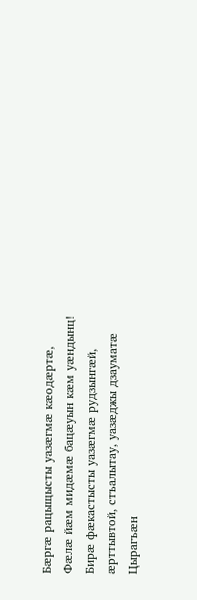Бæргæ рацыщысты уазæгмæ кæодæртæ,
Фæлæ йæм мидæмæ бацæуын кæм уæндынц!
Бирæ фæкастысты уазæгмæ рудзынгæй,
æрттывтой, стъалытау, уазæджы дзауматæ
Цырагъæн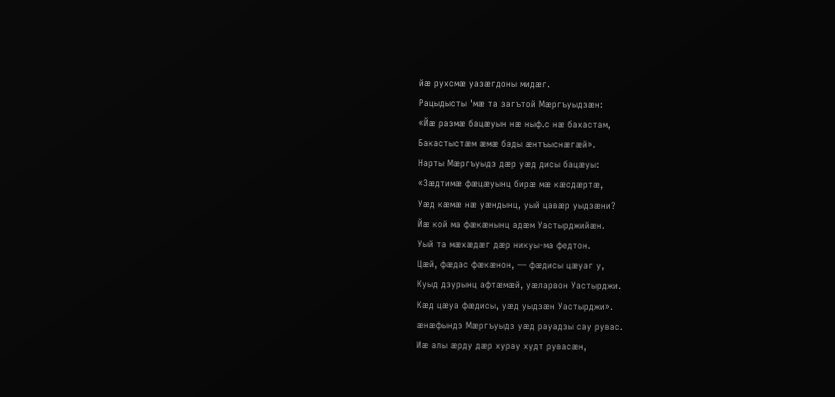йæ рухсмæ уазæгдоны мидæг.
Рацыдысты 'мæ та загътой Мæргъуыдзæн:
«Йæ размæ бацæуын нæ ныф.с нæ бахастам,
Бакастыстæм æмæ бады æнтъыснæгæй».
Нарты Мæргъуыдз дæр уæд дисы бацæуы:
«Зæдтимæ фæцæуынц бирæ мæ кæсдæртæ,
Уæд кæмæ нæ уæндынц, уый цавæр уыдзæни?
Йæ кой ма фæкæнынц адæм Уастырджийæн.
Уый та мæхæдæг дæр никуы-ма федтон.
Цæй, фæдас фæкæнон, — фæдисы цæуаг у,
Куыд дзурынц афтæмæй, уæларвон Уастырджи.
Кæд цæуа фæдисы, уæд уыдзæн Уастырджи».
æнæфындз Мæргъуыдз уæд рауадзы сау рувас.
Иæ алы æрду дæр хурау худт рувасæн,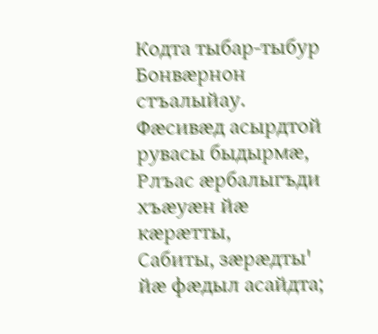Кодта тыбар-тыбур Бонвæрнон стъалыйау.
Фæсивæд асырдтой рувасы быдырмæ,
Рлъас æрбалыгъди хъæуæн йæ кæрæтты,
Сабиты, зæрæдты' йæ фæдыл асайдта;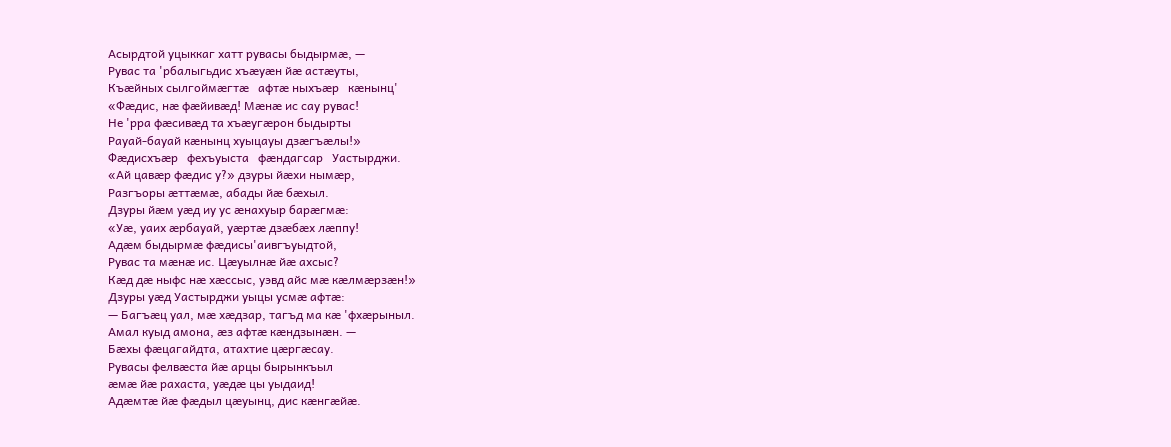Асырдтой уцыккаг хатт рувасы быдырмæ, —
Рувас та 'рбалыгьдис хъæуæн йæ астæуты,
Къæйных сылгоймæгтæ   афтæ ныхъæр   кæнынц'
«Фæдис, нæ фæйивæд! Мæнæ ис сау рувас!
Не 'рра фæсивæд та хъæугæрон быдырты
Рауай-бауай кæнынц хуыцауы дзæгъæлы!»
Фæдисхъæр   фехъуыста   фæндагсар   Уастырджи.
«Ай цавæр фæдис у?» дзуры йæхи нымæр,
Разгъоры æттæмæ, абады йæ бæхыл.
Дзуры йæм уæд иу ус æнахуыр барæгмæ:
«Уæ, уаих æрбауай, уæртæ дзæбæх лæппу!
Адæм быдырмæ фæдисы'аивгъуыдтой,
Рувас та мæнæ ис. Цæуылнæ йæ ахсыс?
Кæд дæ ныфс нæ хæссыс, уэвд айс мæ кæлмæрзæн!»
Дзуры уæд Уастырджи уыцы усмæ афтæ:
— Багъæц уал, мæ хæдзар, тагъд ма кæ 'фхæрыныл.
Амал куыд амона, æз афтæ кæндзынæн. —
Бæхы фæцагайдта, атахтие цæргæсау.
Рувасы фелвæста йæ арцы бырынкъыл
æмæ йæ рахаста, уæдæ цы уыдаид!
Адæмтæ йæ фæдыл цæуынц, дис кæнгæйæ.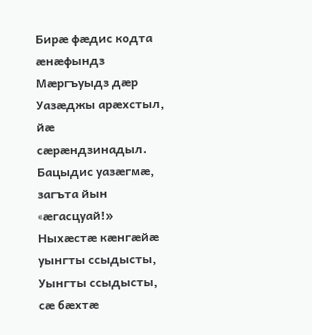Бирæ фæдис кодта æнæфындз Мæргъуыдз дæр
Уазæджы арæхстыл, йæ сæрæндзинадыл.
Бацыдис уазæгмæ, загъта йын «æгасцуай!»
Ныхæстæ кæнгæйæ уынгты ссыдысты,
Уынгты ссыдысты, сæ бæхтæ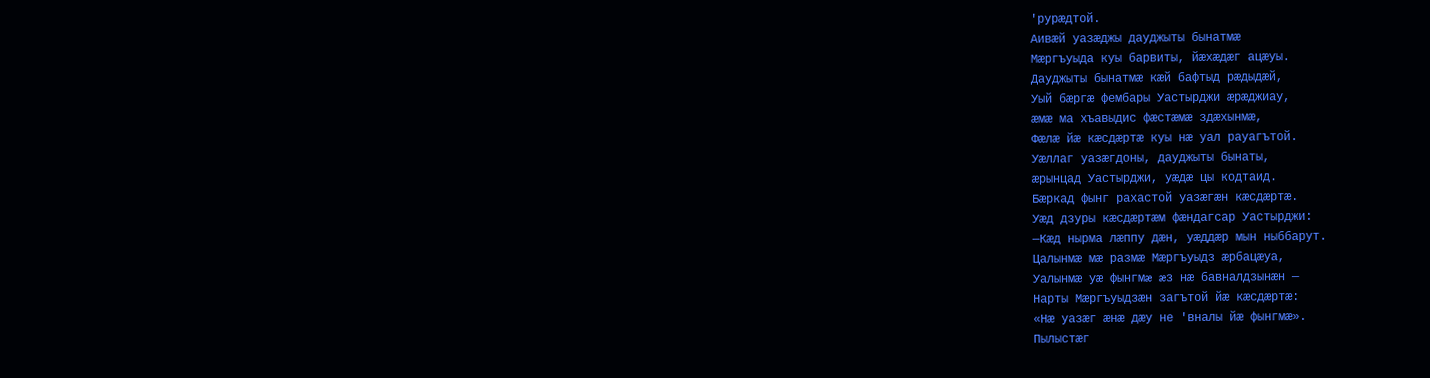'рурæдтой.
Аивæй уазæджы дауджыты бынатмæ
Мæргъуыда куы барвиты, йæхæдæг ацæуы.
Дауджыты бынатмæ кæй бафтыд рæдыдæй,
Уый бæргæ фембары Уастырджи æрæджиау,
æмæ ма хъавыдис фæстæмæ здæхынмæ,
Фæлæ йæ кæсдæртæ куы нæ уал рауагътой.
Уæллаг уазæгдоны, дауджыты бынаты,
æрынцад Уастырджи, уæдæ цы кодтаид.
Бæркад фынг рахастой уазæгæн кæсдæртæ.
Уæд дзуры кæсдæртæм фæндагсар Уастырджи:
—Кæд нырма лæппу дæн, уæддæр мын ныббарут.
Цалынмæ мæ размæ Мæргъуыдз æрбацæуа,
Уалынмæ уæ фынгмæ æз нæ бавналдзынæн —
Нарты Мæргъуыдзæн загътой йæ кæсдæртæ:
«Нæ уазæг æнæ дæу не 'вналы йæ фынгмæ».
Пылыстæг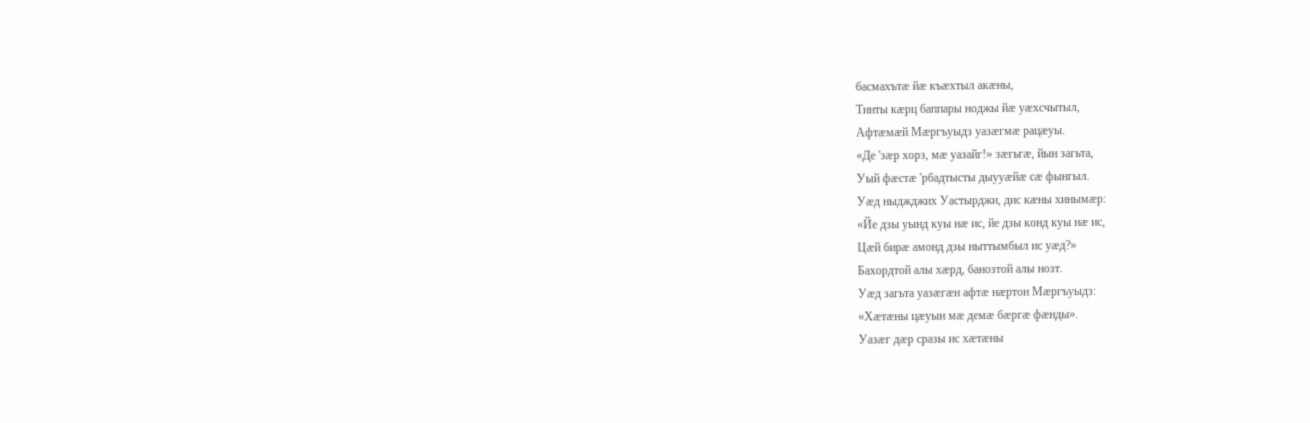басмахътæ йæ къæхтыл акæны,
Тинты кæрц баппары ноджы йæ уæхсчытыл,
Афтæмæй Мæргъуыдз уазæгмæ рацæуы.
«Де 'зæр хорз, мæ уазайг!» зæгьгæ, йын загьта,
Уый фæстæ 'рбадтысты дыууæйæ сæ фынгыл.
Уæд ныджджих Уастырджи, дис кæны хинымæр:
«Йе дзы уынд куы нæ ис, йе дзы конд куы нæ ис,
Цæй бирæ амонд дзы ныттымбыл ис уæд?»
Бахордтой алы хæрд, банозтой алы нозт.
Уæд загьта уазæгæн афтæ нæртон Мæргъуыдз:
«Хæтæны цæуын мæ демæ бæргæ фæнды».
Уазæг дæр сразы ис хæтæны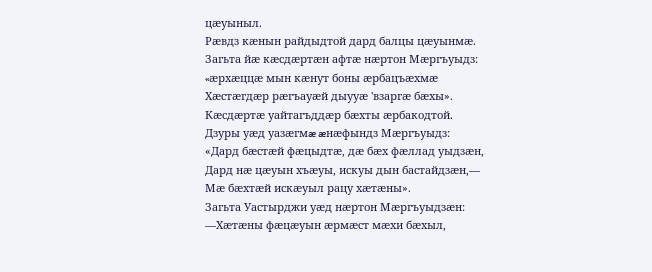цæуыныл.
Рæвдз кæнын райдыдтой дард балцы цæуынмæ.
Загьта йæ кæсдæртæн афтæ нæртон Мæргъуыдз:
«æрхæццæ мын кæнут боны æрбацъæхмæ
Хæстæгдæр рæгъауæй дыууæ 'взаргæ бæхы».
Кæсдæртæ уайтагъддæр бæхты æрбакодтой.
Дзуры уæд уазæгмæ æнæфындз Мæргъуыдз:
«Дард бæстæй фæцыдтæ, дæ бæх фæллад уыдзæн,
Дард нæ цæуын хъæуы, искуы дын бастайдзæн,—
Мæ бæхтæй искæуыл рацу хæтæны».
Загьта Уастырджи уæд нæртон Мæргъуыдзæн:
—Хæтæны фæцæуын æрмæст мæхи бæхыл,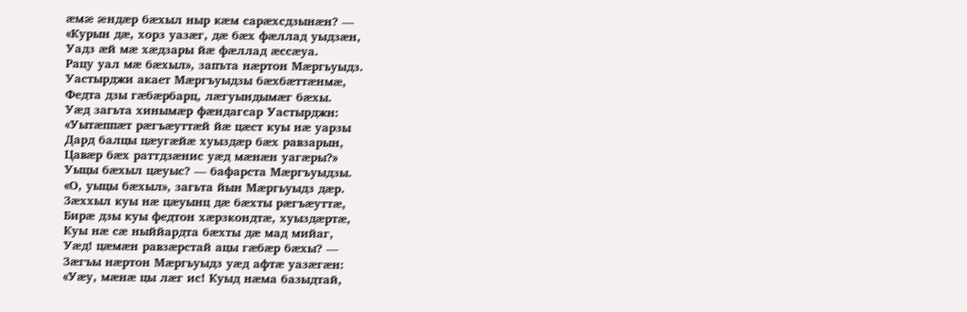æмæ æндæр бæхыл ныр кæм сарæхсдзынæн? —
«Курын дæ, хорз уазæг, дæ бæх фæллад уыдзæн,
Уадз æй мæ хæдзары йæ фæллад æссæуа.
Рацу уал мæ бæхыл», запъта нæртон Мæргьуыдз.
Уастырджи акает Мæргъуыдзы бæхбæттæнмæ,
Федта дзы гæбæрбарц, лæгуындымæг бæхы.
Уæд загьта хинымæр фæндагсар Уастырджн:
«Уытæппæт рæгъæуттæй йæ цæст куы нæ уарзы
Дард балцы цæугæйæ хуыздæр бæх равзарын,
Цавæр бæх раттдзæнис уæд мæнæн уагæры?»
Уыцы бæхыл цæуыс? — бафарста Мæргъуыдзы.
«О, уыцы бæхыл», загьта йын Мæргьуыдз дæр.
Зæххыл куы нæ цæуынц дæ бæхты рæгъæуттæ,
Бирæ дзы куы федтон хæрзкондтæ, хуыздæртæ,
Куы нæ сæ ныййардта бæхты дæ мад мийаг,
Уæд! цæмæн равзæрстай ацы гæбæр бæхы? —
Зæгъы нæртон Мæргьуыдз уæд афтæ уазæгæн:
«Уæу, мæнæ цы лæг ис! Куыд нæма базыдтай,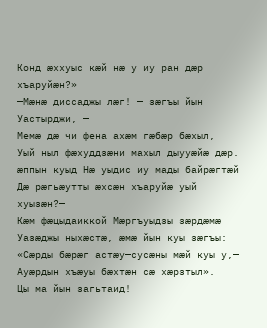Конд æххуыс кæй нæ у иу ран дæр хъаруйæн?»
—Мæнæ диссаджы лæг! — зæгъы йын Уастырджи, —
Мемæ дæ чи фена ахæм гæбæр бæхыл,
Уый ныл фæхуддзæни махыл дыууæйæ дæр.
æппын куыд Нæ уыдис иу мады байрæгтæй
Дæ рæгьæутты æхсæн хъаруйæ уый хуызæн?—
Кæм фæцыдаиккой Мæргъуыдзы зæрдæмæ
Уазæджы ныхæстæ, æмæ йын куы зæгъы:
«Сæрды бæрæг астæу—сусæны мæй куы у,—
Ауæрдын хъæуы бæхтæн сæ хæрзтыл».
Цы ма йын загьтаид!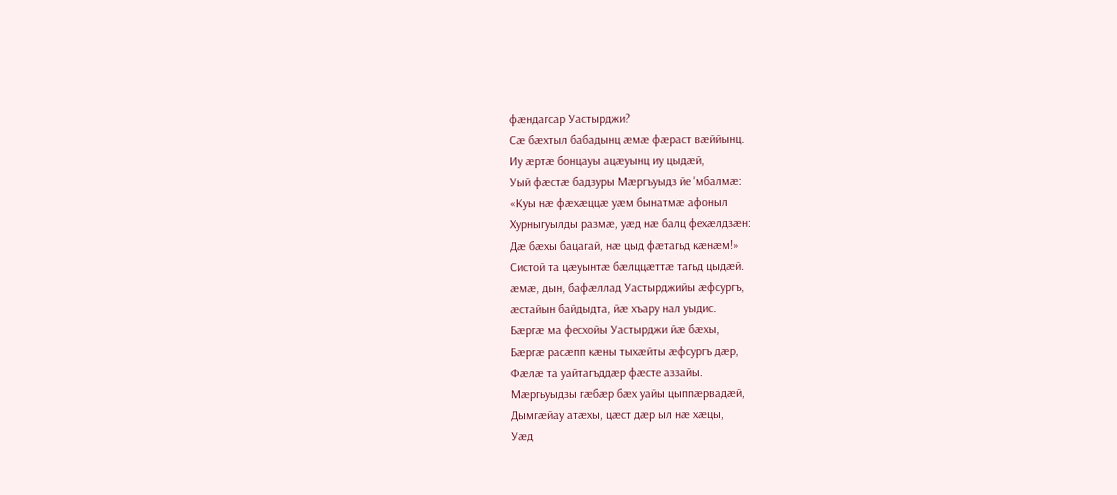фæндагсар Уастырджи?
Сæ бæхтыл бабадынц æмæ фæраст вæййынц.
Иу æртæ бонцауы ацæуынц иу цыдæй,
Уый фæстæ бадзуры Мæргъуыдз йе 'мбалмæ:
«Куы нæ фæхæццæ уæм бынатмæ афоныл
Хурныгуылды размæ, уæд нæ балц фехæлдзæн:
Дæ бæхы бацагай, нæ цыд фæтагьд кæнæм!»
Систой та цæуынтæ бæлццæттæ тагьд цыдæй.
æмæ, дын, бафæллад Уастырджийы æфсургъ,
æстайын байдыдта, йæ хъару нал уыдис.
Бæргæ ма фесхойы Уастырджи йæ бæхы,
Бæргæ расæпп кæны тыхæйты æфсургъ дæр,
Фæлæ та уайтагъддæр фæсте аззайы.
Мæргьуыдзы гæбæр бæх уайы цыппæрвадæй,
Дымгæйау атæхы, цæст дæр ыл нæ хæцы,
Уæд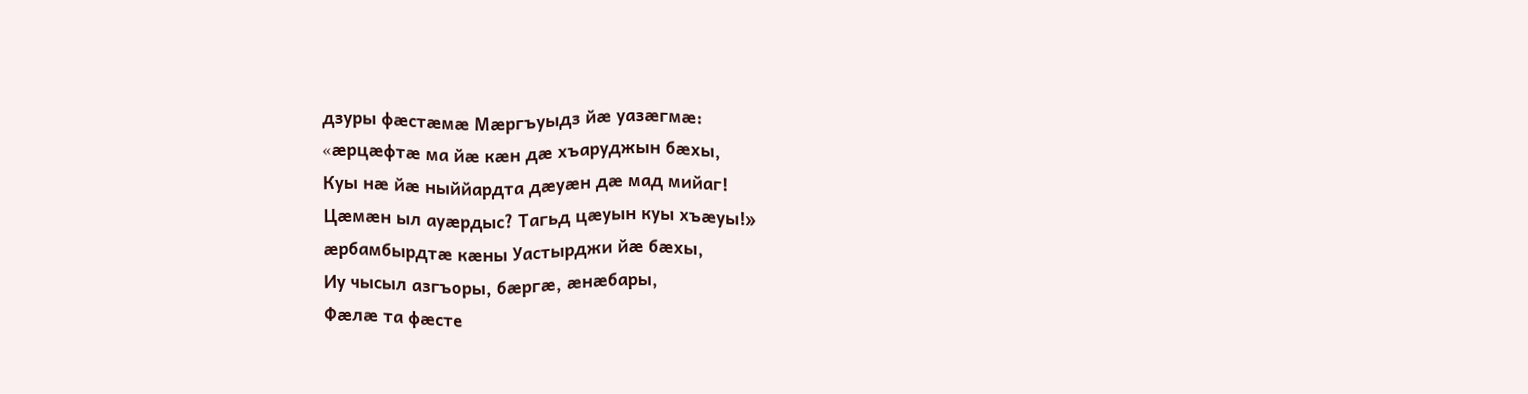дзуры фæстæмæ Мæргъуыдз йæ уазæгмæ:
«æрцæфтæ ма йæ кæн дæ хъаруджын бæхы,
Куы нæ йæ ныййардта дæуæн дæ мад мийаг!
Цæмæн ыл ауæрдыс? Тагьд цæуын куы хъæуы!»
æрбамбырдтæ кæны Уастырджи йæ бæхы,
Иу чысыл азгъоры, бæргæ, æнæбары,
Фæлæ та фæсте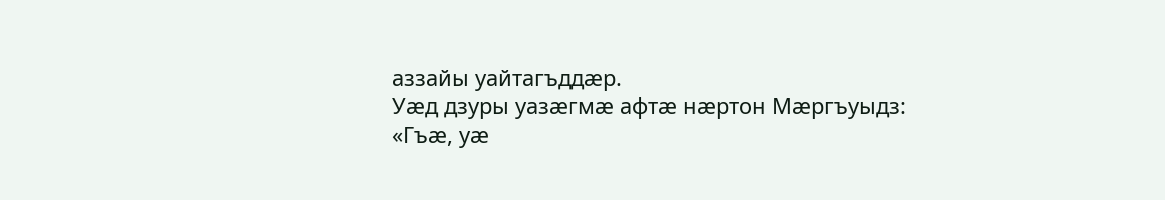аззайы уайтагъддæр.
Уæд дзуры уазæгмæ афтæ нæртон Мæргъуыдз:
«Гъæ, уæ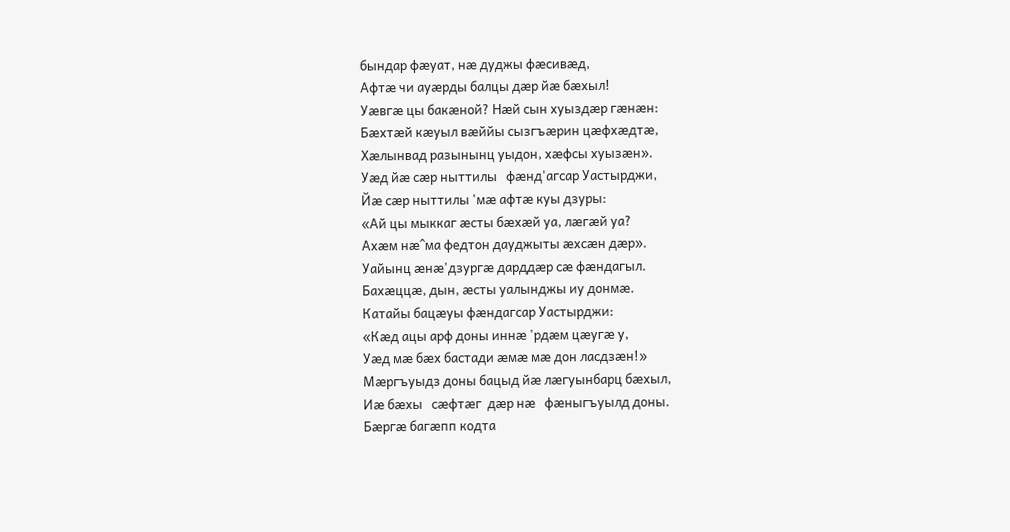бындар фæуат, нæ дуджы фæсивæд,
Афтæ чи ауæрды балцы дæр йæ бæхыл!
Уæвгæ цы бакæной? Нæй сын хуыздæр гæнæн:
Бæхтæй кæуыл вæййы сызгъæрин цæфхæдтæ,
Хæлынвад разынынц уыдон, хæфсы хуызæн».
Уæд йæ сæр ныттилы   фæнд'агсар Уастырджи,
Йæ сæр ныттилы 'мæ афтæ куы дзуры:
«Ай цы мыккаг æсты бæхæй уа, лæгæй уа?
Ахæм нæ^ма федтон дауджыты æхсæн дæр».
Уайынц æнæ'дзургæ дарддæр сæ фæндагыл.
Бахæццæ, дын, æсты уалынджы иу донмæ.
Катайы бацæуы фæндагсар Уастырджи:
«Кæд ацы арф доны иннæ 'рдæм цæугæ у,
Уæд мæ бæх бастади æмæ мæ дон ласдзæн!»
Мæргъуыдз доны бацыд йæ лæгуынбарц бæхыл,
Иæ бæхы   сæфтæг  дæр нæ   фæныгъуылд доны.
Бæргæ багæпп кодта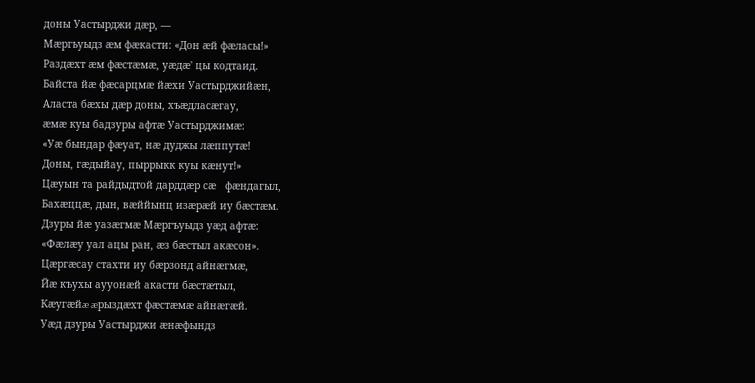доны Уастырджи дæр, —
Мæргьуыдз æм фæкасти: «Дон æй фæласы!»
Раздæхт æм фæстæмæ, уæдæ' цы кодтаид.
Байста йæ фæсарцмæ йæхи Уастырджийæн,
Аласта бæхы дæр доны, хъæдласæгау,
æмæ куы бадзуры афтæ Уастырджимæ:
«Уæ бындар фæуат, нæ дуджы лæппутæ!
Доны, гæдыйау, пыррыкк куы кæнут!»
Цæуын та райдыдтой дарддæр сæ   фæндагыл,
Бахæццæ, дын, вæййынц изæрæй иу бæстæм.
Дзуры йæ уазæгмæ Мæргъуыдз уæд афтæ:
«Фæлæу уал ацы ран, æз бæстыл акæсон».
Цæргæсау стахти иу бæрзонд айнæгмæ,
Йæ къухы аууонæй акасти бæстæтыл,
Кæугæйæ æрыздæхт фæстæмæ айнæгæй.
Уæд дзуры Уастырджи æнæфындз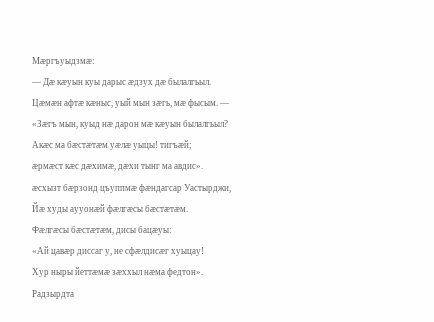Мæргъуыдзмæ:
— Дæ кæуын куы дарыс æдзух дæ былалгьыл.
Цæмæн афтæ кæныс, уый мын зæгь, мæ фысым. —
«Зæгъ мын, куыд нæ дарон мæ кæуын былалгьыл?
Акæс ма бæстæтæм уæлæ уыцы! тигъæй;
æрмæст кæс дæхимæ, дæхи тынг ма авдис».
æсхызт бæрзонд цъуппмæ фæндагсар Уастырджи,
Йæ худы аууонæй фæлгæсы бæстæтæм.
Фæлгæсы бæстæтæм, дисы бацæуы:
«Ай цавæр диссаг у, не сфæлдисæг хуыцау!
Хур ныры йеттæмæ зæххыл нæма федтон».
Радзырдта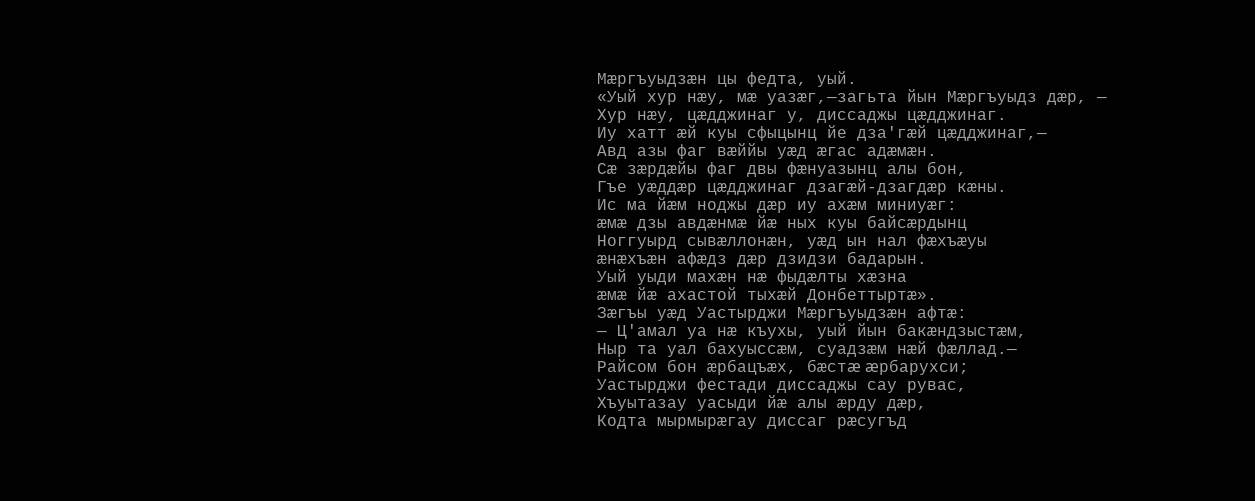Мæргъуыдзæн цы федта, уый.
«Уый хур нæу, мæ уазæг,—загьта йын Мæргъуыдз дæр, —
Хур нæу, цæдджинаг у, диссаджы цæдджинаг.
Иу хатт æй куы сфыцынц йе дза'гæй цæдджинаг,—
Авд азы фаг вæййы уæд æгас адæмæн.
Сæ зæрдæйы фаг двы фæнуазынц алы бон,
Гъе уæддæр цæдджинаг дзагæй-дзагдæр кæны.
Ис ма йæм ноджы дæр иу ахæм миниуæг:
æмæ дзы авдæнмæ йæ ных куы байсæрдынц
Ноггуырд сывæллонæн, уæд ын нал фæхъæуы
æнæхъæн афæдз дæр дзидзи бадарын.
Уый уыди махæн нæ фыдæлты хæзна
æмæ йæ ахастой тыхæй Донбеттыртæ».
Зæгъы уæд Уастырджи Мæргъуыдзæн афтæ:
— Ц'амал уа нæ къухы, уый йын бакæндзыстæм,
Ныр та уал бахуыссæм, суадзæм нæй фæллад.—
Райсом бон æрбацъæх, бæстæ æрбарухси;
Уастырджи фестади диссаджы сау рувас,
Хъуытазау уасыди йæ алы æрду дæр,
Кодта мырмырæгау диссаг рæсугъд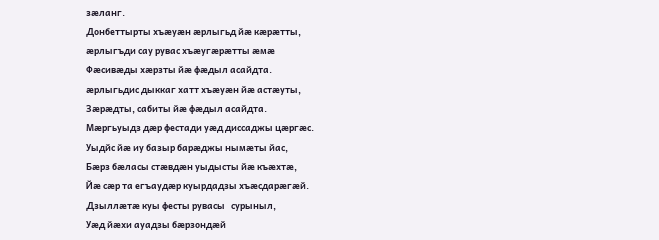зæланг.
Донбеттырты хъæуæн æрлыгьд йæ кæрæтты,
æрлыгъди сау рувас хъæугæрæтты æмæ
Фæсивæды хæрзты йæ фæдыл асайдта.
æрлыгьдис дыккаг хатт хъæуæн йæ астæуты,
Зæрæдты, сабиты йæ фæдыл асайдта.
Мæргьуыдз дæр фестади уæд диссаджы цæргæс.
Уыдйс йæ иу базыр барæджы нымæты йас,
Бæрз бæласы стæвдæн уыдысты йæ къæхтæ,
Йæ сæр та егъаудæр куырдадзы хъæсдарæгæй.
Дзыллæтæ куы фесты рувасы   сурыныл,
Уæд йæхи ауадзы бæрзондæй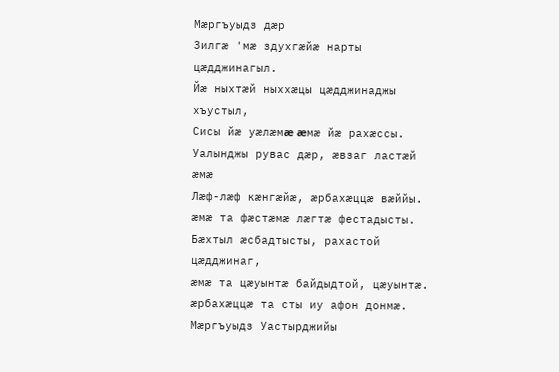Мæргъуыдз дæр
Зилгæ 'мæ здухгæйæ нарты цæдджинагыл.
Йæ ныхтæй ныххæцы цæдджинаджы хъустыл,
Сисы йæ уæлæмæ æмæ йæ рахæссы.
Уалынджы рувас дæр, æвзаг ластæй æмæ
Лæф-лæф кæнгæйæ, æрбахæццæ вæййы.
æмæ та фæстæмæ лæгтæ фестадысты.
Бæхтыл æсбадтысты, рахастой цæдджинаг,
æмæ та цæуынтæ байдыдтой, цæуынтæ.
æрбахæццæ та сты иу афон донмæ.
Мæргъуыдз Уастырджийы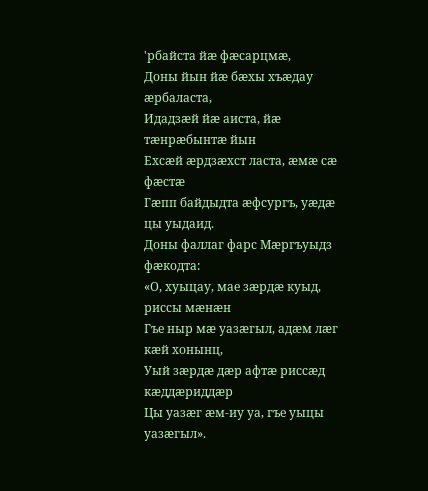'рбайста йæ фæсарцмæ,
Доны йын йæ бæхы хъæдау æрбаласта,
Идадзæй йæ аиста, йæ тæнрæбынтæ йын
Ехсæй æрдзæхст ласта, æмæ сæ фæстæ
Гæпп байдыдта æфсургъ, уæдæ цы уыдаид.
Доны фаллаг фарс Мæргъуыдз фæкодта:
«О, хуыцау, мае зæрдæ куыд, риссы мæнæн
Гъе ныр мæ уазæгыл, адæм лæг кæй хонынц,
Уый зæрдæ дæр афтæ риссæд кæддæриддæр
Цы уазæг æм-иу уа, гъе уыцы уазæгыл».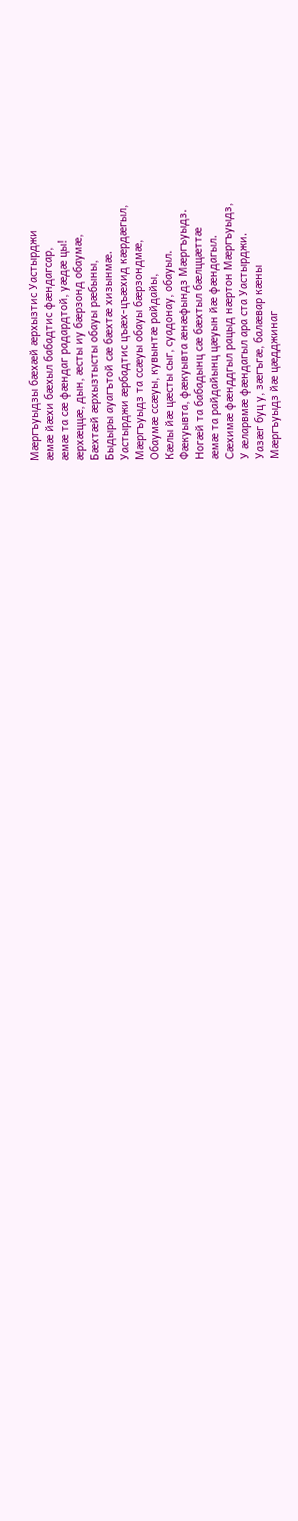Мæргъуыдзы бæхæй æрхызтис Уастырджи
æмæ йæхи бæхыл бабадтис фæндагсар,
æмæ та сæ фæндаг радардтой, уæдæ цы!
æрхæццæ, дын, æсты иу бæрзонд обаумæ,
Бæхтæй æрхызтысты обауы рæбыны,
Быдыры ауагътой сæ бæхтæ хизынмæ.
Уастырджи æрбадтис цъæх-цъæхид кæрдæгыл,
Мæргъуыдз та ссæуы обауы бæрзондмæ,
Обаумæ ссæуы, кувынтæ райдайы,
Кæлы йæ цæсты сыг, суадонау, обауыл.
Фæкуывта, фæкуывта æнæфындз Мæргъуыдз.
Ногæй та бабадынц сæ бæхтыл бæлццæттæ
æмæ та райдайынц цæуын йæ фæндагыл.
Сæхимæ фæнддгыл рацыд нæртон Мæргъуыдз,
У æларвмæ фæндагыл ара ста Уастырджи.
Уазæг буц у, зæгъгæ, балæвар кæны
Мæргъуыдз йæ цæдджинаг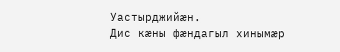Уастырджийæн.
Дис кæны фæндагыл хинымæр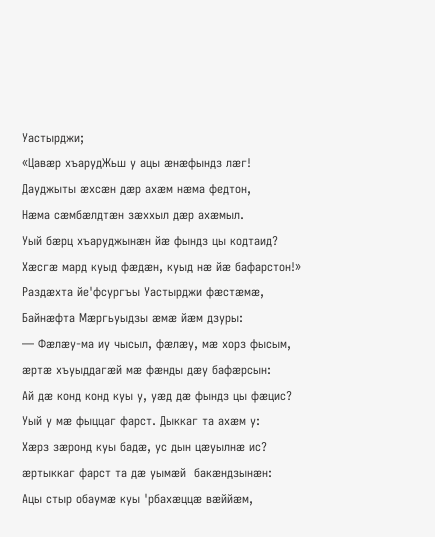Уастырджи;
«Цавæр хъарудЖьш у ацы æнæфындз лæг!
Дауджыты æхсæн дæр ахæм нæма федтон,
Нæма сæмбæлдтæн зæххыл дæр ахæмыл.
Уый бæрц хъаруджынæн йæ фындз цы кодтаид?
Хæсгæ мард куыд фæдæн, куыд нæ йæ бафарстон!»
Раздæхта йе'фсургъы Уастырджи фæстæмæ,
Байнæфта Мæргьуыдзы æмæ йæм дзуры:
— Фæлæу-ма иу чысыл, фæлæу, мæ хорз фысым,
æртæ хъуыддагæй мæ фæнды дæу бафæрсын:
Ай дæ конд конд куы у, уæд дæ фындз цы фæцис?
Уый у мæ фыццаг фарст. Дыккаг та ахæм у:
Хæрз зæронд куы бадæ, ус дын цæуылнæ ис?
æртыккаг фарст та дæ уымæй  бакæндзынæн:
Ацы стыр обаумæ куы 'рбахæццæ вæййæм,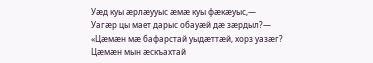Уæд куы æрлæууыс æмæ куы фæкæуыс,—
Уагæр цы мает дарыс обауæй дæ зæрдыл?—
«Цæмæн мæ бафарстай уыдæттæй, хорз уазæг?
Цæмæн мын æскъахтай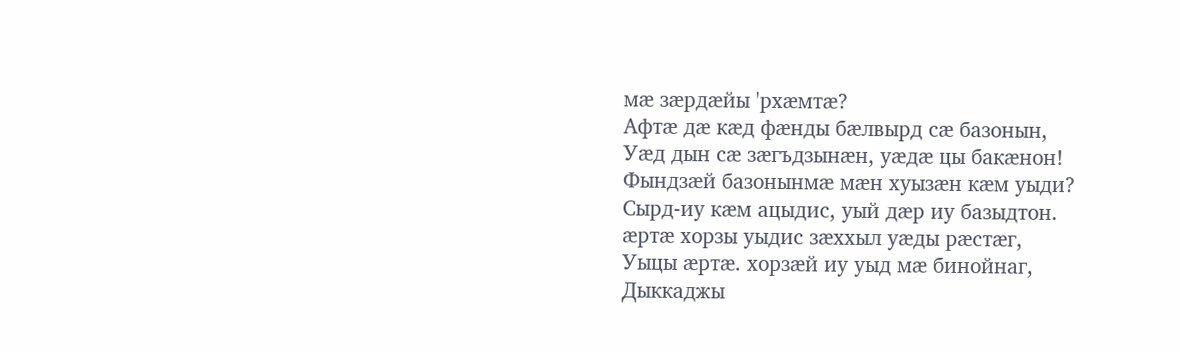мæ зæрдæйы 'рхæмтæ?
Афтæ дæ кæд фæнды бæлвырд сæ базонын,
Уæд дын сæ зæгъдзынæн, уæдæ цы бакæнон!
Фындзæй базонынмæ мæн хуызæн кæм уыди?
Сырд-иу кæм ацыдис, уый дæр иу базыдтон.
æртæ хорзы уыдис зæххыл уæды рæстæг,
Уыцы æртæ. хорзæй иу уыд мæ бинойнаг,
Дыккаджы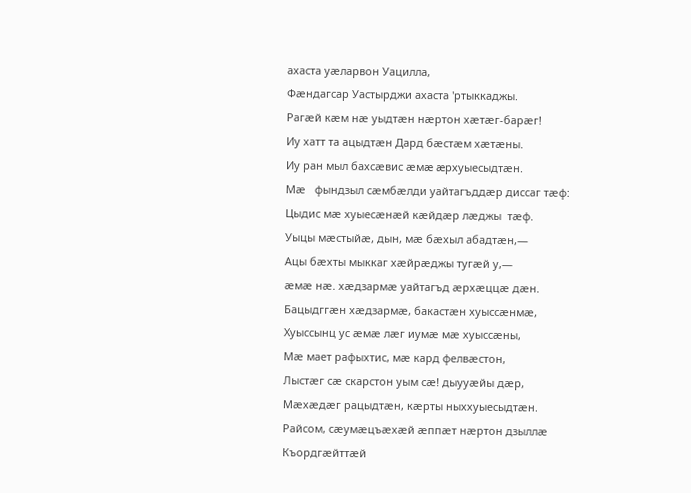ахаста уæларвон Уацилла,
Фæндагсар Уастырджи ахаста 'ртыккаджы.
Рагæй кæм нæ уыдтæн нæртон хæтæг-барæг!
Иу хатт та ацыдтæн Дард бæстæм хæтæны.
Иу ран мыл бахсæвис æмæ æрхуыесыдтæн.
Мæ   фындзыл сæмбæлди уайтагъддæр диссаг тæф:
Цыдис мæ хуыесæнæй кæйдæр лæджы  тæф.
Уыцы мæстыйæ, дын, мæ бæхыл абадтæн,—
Ацы бæхты мыккаг хæйрæджы тугæй у,—
æмæ нæ. хæдзармæ уайтагъд æрхæццæ дæн.
Бацыдггæн хæдзармæ, бакастæн хуыссæнмæ,
Хуыссынц ус æмæ лæг иумæ мæ хуыссæны,
Мæ мает рафыхтис, мæ кард фелвæстон,
Лыстæг сæ скарстон уым сæ! дыууæйы дæр,
Мæхæдæг рацыдтæн, кæрты ныххуыесыдтæн.
Райсом, сæумæцъæхæй æппæт нæртон дзыллæ
Къордгæйттæй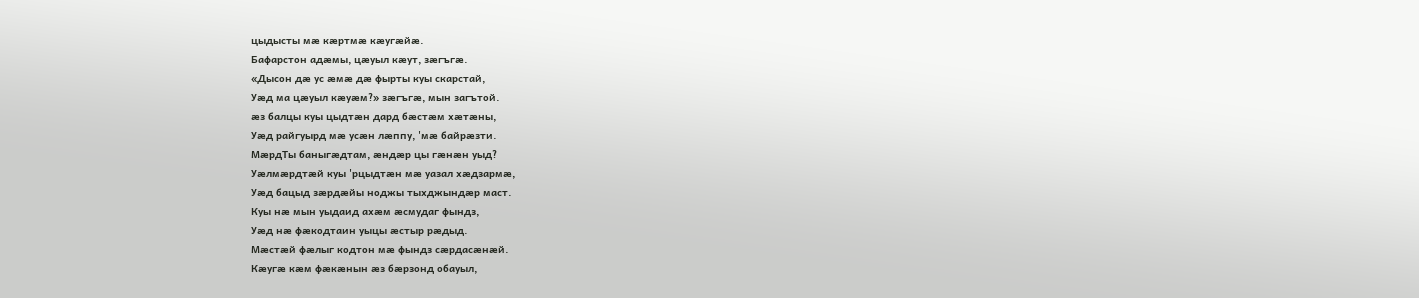цыдысты мæ кæртмæ кæугæйæ.
Бафарстон адæмы, цæуыл кæут, зæгъгæ.
«Дысон дæ ус æмæ дæ фырты куы скарстай,
Уæд ма цæуыл кæуæм?» зæгъгæ, мын загътой.
æз балцы куы цыдтæн дард бæстæм хæтæны,
Уæд райгуырд мæ усæн лæппу, 'мæ байрæзти.
МæрдТы баныгæдтам, æндæр цы гæнæн уыд?
Уæлмæрдтæй куы 'рцыдтæн мæ уазал хæдзармæ,
Уæд бацыд зæрдæйы ноджы тыхджындæр маст.
Куы нæ мын уыдаид ахæм æсмудаг фындз,
Уæд нæ фæкодтаин уыцы æстыр рæдыд.
Мæстæй фæлыг кодтон мæ фындз сæрдасæнæй.
Кæугæ кæм фæкæнын æз бæрзонд обауыл,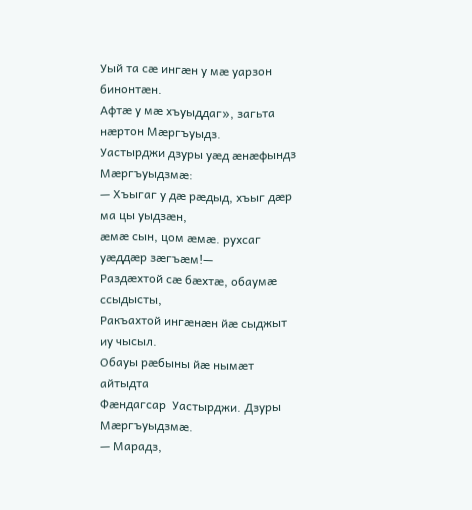Уый та сæ ингæн у мæ уарзон бинонтæн.
Афтæ у мæ хъуыддаг», загьта нæртон Мæргъуыдз.
Уастырджи дзуры уæд æнæфындз Мæргъуыдзмæ:
— Хъыгаг у дæ рæдыд, хъыг дæр ма цы уыдзæн,
æмæ сын, цом æмæ. рухсаг уæддæр зæгъæм!—
Раздæхтой сæ бæхтæ, обаумæ ссыдысты,
Ракъахтой ингæнæн йæ сыджыт иу чысыл.
Обауы рæбыны йæ нымæт айтыдта
Фæндагсар  Уастырджи. Дзуры Мæргъуыдзмæ.
— Марадз,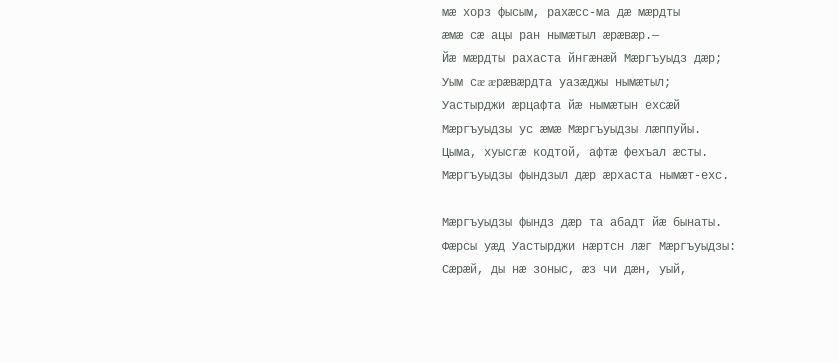мæ хорз фысым, рахæсс-ма дæ мæрдты
æмæ сæ ацы ран нымæтыл æрæвæр.—
Йæ мæрдты рахаста йнгæнæй Мæргъуыдз дæр;
Уым сæ æрæвæрдта уазæджы нымæтыл;
Уастырджи æрцафта йæ нымæтын ехсæй
Мæргъуыдзы ус æмæ Мæргъуыдзы лæппуйы.
Цыма, хуысгæ кодтой, афтæ фехъал æсты.
Мæргъуыдзы фындзыл дæр æрхаста нымæт-ехс.

Мæргъуыдзы фындз дæр та абадт йæ бынаты.
Фæрсы уæд Уастырджи нæртсн лæг Мæргъуыдзы:
Сæрæй, ды нæ зоныс, æз чи дæн, уый,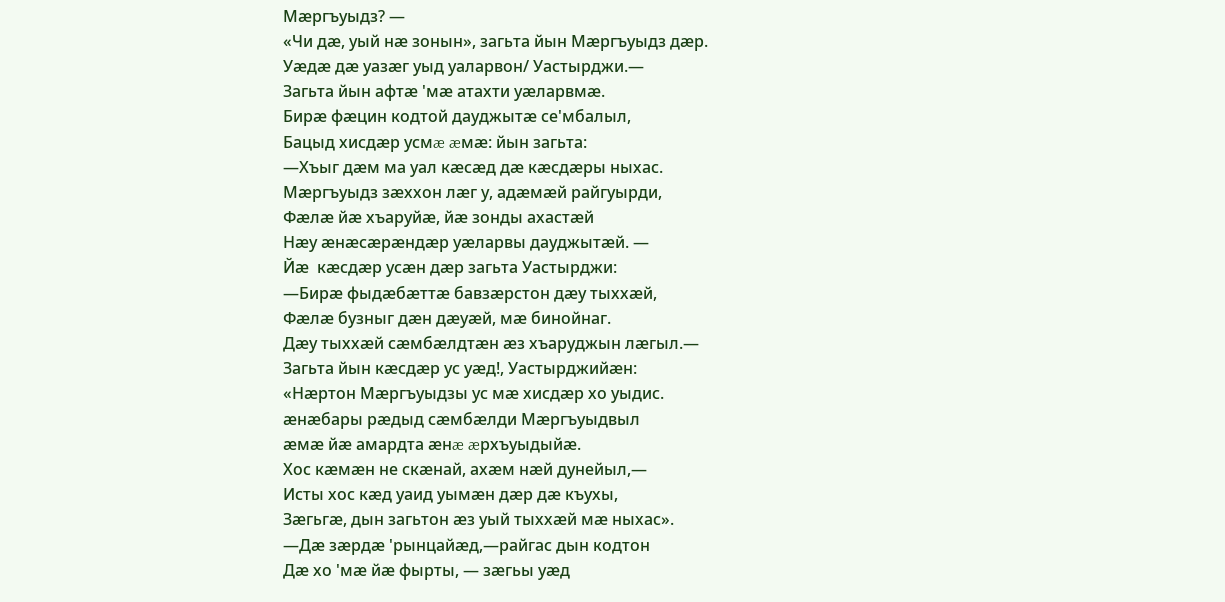Мæргъуыдз? —
«Чи дæ, уый нæ зонын», загьта йын Мæргъуыдз дæр.
Уæдæ дæ уазæг уыд уаларвон/ Уастырджи.—
Загьта йын афтæ 'мæ атахти уæларвмæ.
Бирæ фæцин кодтой дауджытæ се'мбалыл,
Бацыд хисдæр усмæ æмæ: йын загьта:
—Хъыг дæм ма уал кæсæд дæ кæсдæры ныхас.
Мæргъуыдз зæххон лæг у, адæмæй райгуырди,
Фæлæ йæ хъаруйæ, йæ зонды ахастæй
Нæу æнæсæрæндæр уæларвы дауджытæй. —
Йæ  кæсдæр усæн дæр загьта Уастырджи:
—Бирæ фыдæбæттæ бавзæрстон дæу тыххæй,
Фæлæ бузныг дæн дæуæй, мæ бинойнаг.
Дæу тыххæй сæмбæлдтæн æз хъаруджын лæгыл.—
Загьта йын кæсдæр ус уæд!, Уастырджийæн:
«Нæртон Мæргъуыдзы ус мæ хисдæр хо уыдис.
æнæбары рæдыд сæмбæлди Мæргъуыдвыл
æмæ йæ амардта æнæ æрхъуыдыйæ.
Хос кæмæн не скæнай, ахæм нæй дунейыл,—
Исты хос кæд уаид уымæн дæр дæ къухы,
Зæгьгæ, дын загьтон æз уый тыххæй мæ ныхас».
—Дæ зæрдæ 'рынцайæд,—райгас дын кодтон
Дæ хо 'мæ йæ фырты, — зæгьы уæд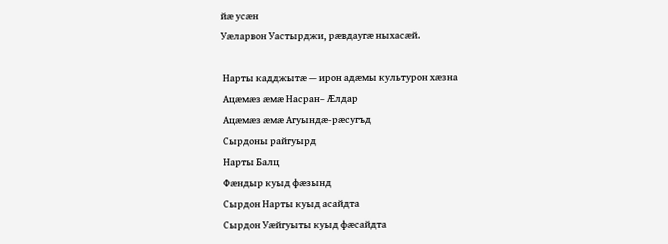йæ усæн
Уæларвон Уастырджи, рæвдаугæ ныхасæй.

 Нарты кадджытæ — ирон адæмы культурон хæзна
 Ацæмæз æмæ Насран– Æлдар
 Ацæмæз æмæ Агуындæ-рæсугъд
 Сырдоны райгуырд
 Нарты Балц
 Фæндыр куыд фæзынд
 Сырдон Нарты куыд асайдта
 Сырдон Уæйгуыты куыд фæсайдта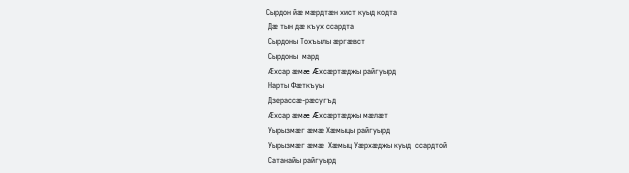Сырдон йæ мæрдтæн хист куыд кодта
 Дæ тын дæ къух ссардта
 Сырдоны Тохъылы æргæвст
 Сырдоны  мард
 Æхсар æмæ Æхсæртæджы райгуырд
 Нарты Фæткъуы
 Дзерассæ-рæсугъд
 Æхсар æмæ Æхсæртæджы мæлæт
 Уырызмæг æмæ Хæмыцы райгуырд
 Уырызмæг æмæ  Хæмыц Уæрхæджы куыд  ссардтой
 Сатанайы райгуырд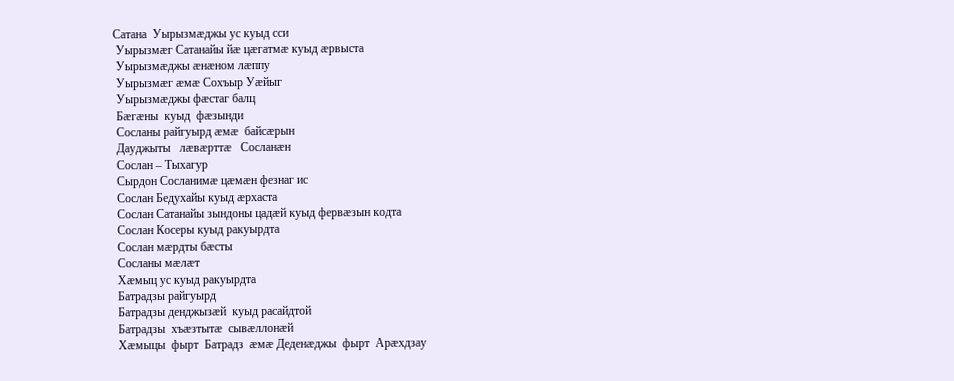Сатана  Уырызмæджы ус куыд сси
 Уырызмæг Сатанайы йæ цæгатмæ куыд æрвыста
 Уырызмæджы æнæном лæппу
 Уырызмæг æмæ Сохъыр Уæйыг
 Уырызмæджы фæстаг балц
 Бæгæны  куыд  фæзынди
 Сосланы райгуырд æмæ  байсæрын
 Дауджыты   лæвæрттæ   Сосланæн
 Сослан – Тыхагур
 Сырдон Сосланимæ цæмæн фезнаг ис
 Сослан Бедухайы куыд æрхаста
 Сослан Сатанайы зындоны цадæй куыд фервæзын кодта
 Сослан Косеры куыд ракуырдта
 Сослан мæрдты бæсты
 Сосланы мæлæт
 Хæмыц ус куыд ракуырдта
 Батрадзы райгуырд
 Батрадзы денджызæй  куыд расайдтой
 Батрадзы  хъæзтытæ  сывæллонæй
 Хæмыцы  фырт  Батрадз  æмæ Деденæджы  фырт  Арæхдзау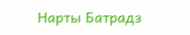Нарты Батрадз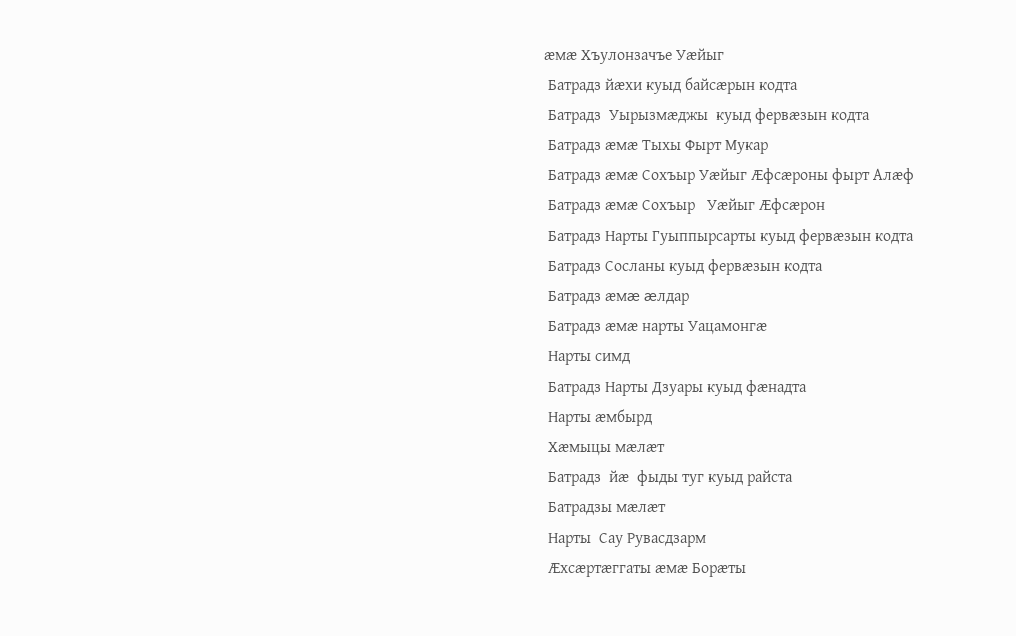æмæ Хъулонзачъе Уæйыг
 Батрадз йæхи куыд байсæрын кодта
 Батрадз  Уырызмæджы  куыд фервæзын кодта
 Батрадз æмæ Тыхы Фырт Мукар
 Батрадз æмæ Сохъыр Уæйыг Æфсæроны фырт Алæф
 Батрадз æмæ Сохъыр   Уæйыг Æфсæрон
 Батрадз Нарты Гуыппырсарты куыд фервæзын кодта
 Батрадз Сосланы куыд фервæзын кодта
 Батрадз æмæ æлдар
 Батрадз æмæ нарты Уацамонгæ
 Нарты симд
 Батрадз Нарты Дзуары куыд фæнадта
 Нарты æмбырд
 Хæмыцы мæлæт
 Батрадз  йæ  фыды туг куыд райста
 Батрадзы мæлæт
 Нарты  Сау Рувасдзарм
 Æхсæртæггаты æмæ Борæты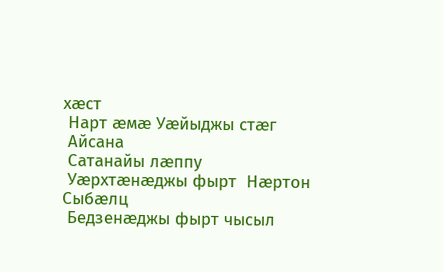хæст
 Нарт æмæ Уæйыджы стæг
 Айсана
 Сатанайы лæппу
 Уæрхтæнæджы фырт  Нæртон  Сыбæлц
 Бедзенæджы фырт чысыл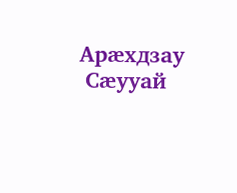Арæхдзау
 Сæууай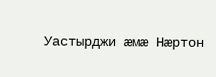Уастырджи æмæ Нæртон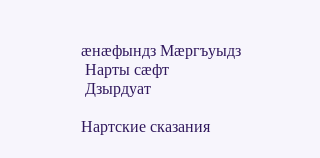æнæфындз Мæргъуыдз
 Нарты сæфт
 Дзырдуат

Нартские сказания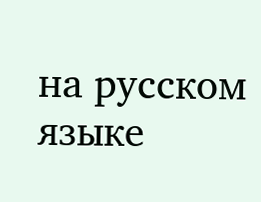на русском языке